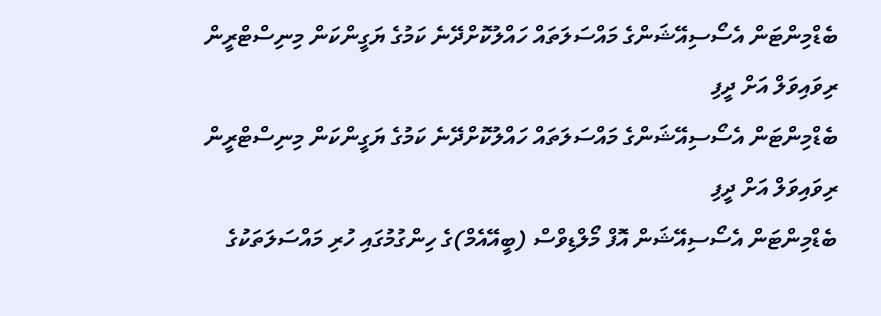ބެޑްމިންޓަން އެސޯސިއޭޝަންގެ މައްސަލަތައް ހައްލުކޮށްދޭނެ ކަމުގެ ޔަގީންކަން މިނިސްޓްރީން ރިވައިވަލް އަށް ދީފި
ބެޑްމިންޓަން އެސޯސިއޭޝަންގެ މައްސަލަތައް ހައްލުކޮށްދޭނެ ކަމުގެ ޔަގީންކަން މިނިސްޓްރީން ރިވައިވަލް އަށް ދީފި
ބެޑްމިންޓަން އެސޯސިއޭޝަން އޮފް މޯލްޑިވްސް (ބީއޭއެމް)ގެ ހިންގުމުގައި ހުރި މައްސަލަތަކުގެ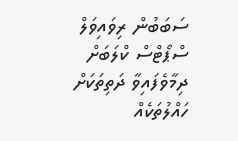ސަބަބުން ރިވައިވަލް ސްޕޯޓްސް ކްލަބަށް ދިމާވެފައިވާ ދަތިތަކަށް ހައްލުތަކެއް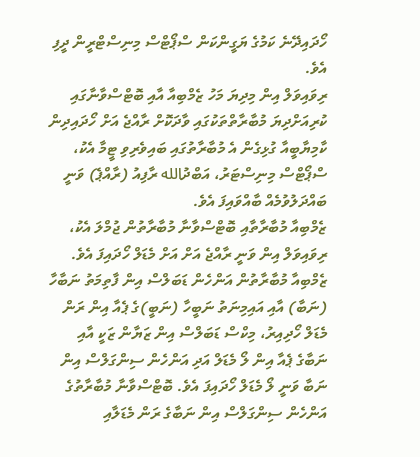ހޯދައިދޭނެ ކަމުގެ ޔަގީންކަން ސްޕޯޓްސް މިނިސްޓްރީން ދީފި އެވެ.
ރިވައިވަލް އިން މިދިޔަ މަހު ޒެމްބިއާ އާއި ބޮޓްސްވާނާގައި ކުރިއަށްދިޔަ މުބާރާތްތަކުގައި ވާދަކޮށް ރާއްޖެ އަށް ހޯދައިދިން ކާމިޔާބީއާ ގުޅިގެން އެ މުބާރާތުގައި ބައިވެރިވި ޓީމާ އެކު، ސްޕޯޓްސް މިނިސްޓަރު، އަބްދުالله ރާފިއު (ރާއްޕެ) ވަނީ ބައްދަލުވުމެއް ބާއްވައިފަ އެވެ.
ޒެމްބިއާ މުބާރާތާއި ބޮޓްސްވާނާ މުބާރާތުން ޖުމްލަ އެކު، ރިވައިވަލް އިން ވަނީ ރާއްޖެ އަށް އަށް މެޑަލް ހޯދައިފަ އެވެ. ޒެމްބިއާ މުބާރާތުން އަންހެން ޑަބަލްސް އިން ފާތިމަތު ނަބާހާ (ނަބާ) އާއި އައިމިނަތު ނަބީހާ (ނަބީ)ގެ ޕެއާ އިން ރަން މެޑަލް ހޯދިއިރު، މިކްސް ޑަބަލްސް އިން ޒަޔާން ޒަކީ އާއި ނަބާގެ ޕެއާ އިން ލޯ މެޑަލް އަދި އަންހެން ސިންގަލްސް އިން ނަބާ ވަނީ ލޯ މެޑަލް ހޯދައިފަ އެވެ. ބޮޓްސްވާނާ މުބާރާތުގެ އަންހެން ސިންގަލްސް އިން ނަބާގެ ރަން މެޑަލާއި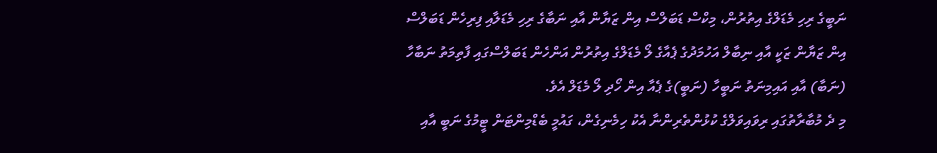ނަބީގެ ރިހި މެޑަލްގެ އިތުރުން، މިކްސް ޑަބަލްސް އިން ޒަޔާން އާއި ނަބާގެ ރިހި މެޑަލާއި ފިރިހެން ޑަބަލްސް އިން ޒަޔާން ޒަކީ އާއި ނިބާލް އަހުމަދުގެ ޕެއާގެ ލޯ މެޑަލްގެ އިތުރުން އަންހެން ޑަބަލްސްގައި ފާތިމަތު ނަބާހާ (ނަބާ) އާއި އައިމިނަތު ނަބީހާ (ނަބީ)ގެ ޕެއާ އިން ހޯދި ލޯ މެޑަލް އެވެ.
މި ދެ މުބާރާތުގައި ރިވައިވަލްގެ ކުޅުންތެރިންނާ އެކު ހިމެނިގެން، ގައުމީ ބެޑްމިންޓަން ޓީމުގެ ނަބީ އާއި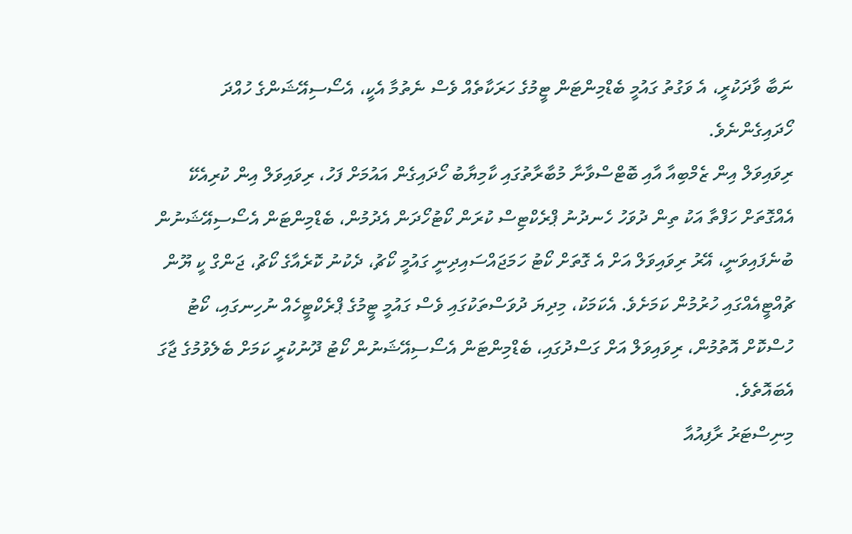ނަބާ ވާދަކުރީ، އެ ވަގުތު ގައުމީ ބެޑްމިންޓަން ޓީމުގެ ހަރަކާތެއް ވެސް ނެތުމާ އެކީ، އެސޯސިއޭޝަންގެ ހުއްދަ ހޯދައިގެންނެވެ.
ރިވައިވަލް އިން ޒެމްބިއާ އާއި ބޮޓްސްވާނާ މުބާރާތުގައި ކާމިޔާބު ހޯދައިގެން އައުމަށް ފަހު، ރިވައިވަލް އިން ކުރިއެކޭ އެއްގޮތަށް ހަފްތާ އަކު ތިން ދުވަހު ހެނދުނު ޕްރެކްޓިސް ކުރަން ކޯޓުހޯދަން އެދުމުން، ބެޑްމިންޓަން އެސޯސިއޭޝަނުން ބުނެފައިވަނީ، އޭރު ރިވައިވަލް އަށް އެ ގޮތަށް ކޯޓު ހަމަޖައްސައިދިނީ ގައުމީ ކޯޗު، ދެކުނު ކޮރެއާގެ ކޯޗު، ޖަންގް ކީ ޔޫން ޗުއްޓީއެއްގައި ހުރުމުން ކަމަށެވެ. އެކަމަކު، މިދިޔަ ދުވަސްތަކުގައި ވެސް ގައުމީ ޓީމުގެ ޕްރެކްޓީހެއް ނުހިނގައި، ކޯޓު ހުސްކޮށް އޮތުމުން، ރިވައިވަލް އަށް ގަސްދުގައި، ބެޑްމިންޓަން އެސޯސިއޭޝަނުން ކޯޓު ދޫނުކުރީ ކަމަށް ބެލެވުމުގެ ޖާގަ އެބައޮތެވެ.
މިނިސްޓަރު ރާފިއުއާ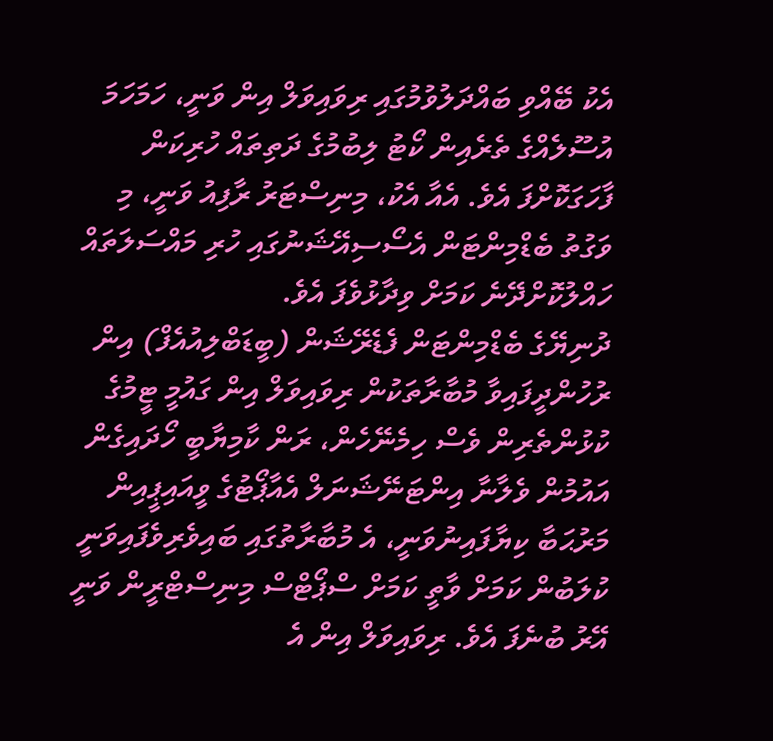އެކު ބޭއްވި ބައްދަލުވުމުގައި ރިވައިވަލް އިން ވަނީ، ހަމަހަމަ އުސޫލެއްގެ ތެރެއިން ކޯޓު ލިބުމުގެ ދަތިތައް ހުރިކަން ފާހަގަކޮށްފަ އެވެ. އެއާ އެކު، މިނިސްޓަރު ރާފިއު ވަނީ، މި ވަގުތު ބެޑްމިންޓަން އެސޯސިއޭޝަނުގައި ހުރި މައްސަލަތައް ހައްލުކޮށްދޭނެ ކަމަށް ވިދާޅުވެފަ އެވެ.
ދުނިޔޭގެ ބެޑްމިންޓަން ފެޑެރޭޝަން (ބީޑަބްލިއުއެފް) އިން ރުހުންދީފައިވާ މުބާރާތަކުން ރިވައިވަލް އިން ގައުމީ ޓީމުގެ ކުޅުންތެރިން ވެސް ހިމެނޭހެން، ރަން ކާމިޔާބީ ހޯދައިގެން އައުމުން ވެލާނާ އިންޓަނޭޝަނަލް އެއާޕޯޓުގެ ވީއައިޕީއިން މަރުޙަބާ ކިޔާފައިނުވަނީ، އެ މުބާރާތުގައި ބައިވެރިވެފައިވަނީ ކުލަބުން ކަމަށް ވާތީ ކަމަށް ސްޕޯޓްސް މިނިސްޓްރީން ވަނީ އޭރު ބުނެފަ އެވެ. ރިވައިވަލް އިން އެ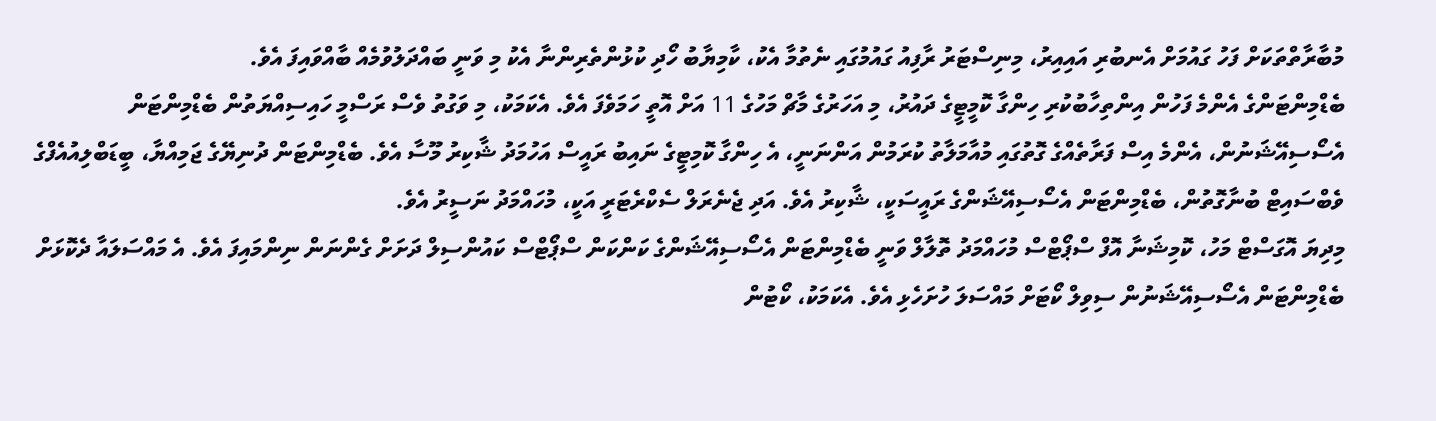މުބާރާތްތަކަށް ފަހު ގައުމަށް އެނބުރި އައިއިރު، މިނިސްޓަރު ރާފިއު ގައުމުގައި ނެތުމާ އެކު، ކާމިޔާބު ހޯދި ކުޅުންތެރިންނާ އެކު މި ވަނީ ބައްދަލުވުމެއް ބާއްވައިފަ އެވެ.
ބެޑްމިންޓަންގެ އެންމެ ފަހުން އިންތިހާބުކުރި ހިންގާ ކޮމީޓީގެ ދައުރު، މި އަހަރުގެ މާޗް މަހުގެ 11 އަށް އޮތީ ހަމަވެފަ އެވެ. އެކަމަކު، މި ވަގުތު ވެސް ރަސްމީ ހައިސިއްޔަތުން ބެޑްމިންޓަން އެސޯސިއޭޝަނުން، އެންމެ އިސް ފަރާތެއްގެ ގޮތުގައި މުއާމަލާތު ކުރަމުން އަންނަނީ، އެ ހިންގާ ކޮމިޓީގެ ނައިބު ރައީސް އަހުމަދު ޝާކިރު މޫސާ އެވެ. ބެޑްމިންޓަން ދުނިޔޭގެ ޖަމިއްޔާ، ބީޑަބްލިއުއެފްގެ ވެބްސައިޓް ބުނާގޮތުން، ބެޑްމިންޓަން އެސޯސިއޭޝަންގެ ރައީސަކީ، ޝާކިރު އެވެ. އަދި ޖެނެރަލް ސެކްރެޓަރީ އަކީ، މުހައްމަދު ނަސީރު އެވެ.
މިދިޔަ އޮގަސްޓް މަހު، ކޮމިޝަނާ އޮފް ސްޕޯޓްސް މުހައްމަދު ތޮލާލް ވަނީ ބެޑްމިންޓަން އެސޯސިއޭޝަންގެ ކަންކަން ސްޕޯޓްސް ކައުންސިލް ދަށަށް ގެންނަން ނިންމައިފަ އެވެ. އެ މައްސަލައާ ދެކޮޅަށް ބެޑްމިންޓަން އެސޯސިއޭޝަނުން ސިވިލް ކޯޓަށް މައްސަލަ ހުށަހެޅި އެވެ. އެކަމަކު، ކޯޓުން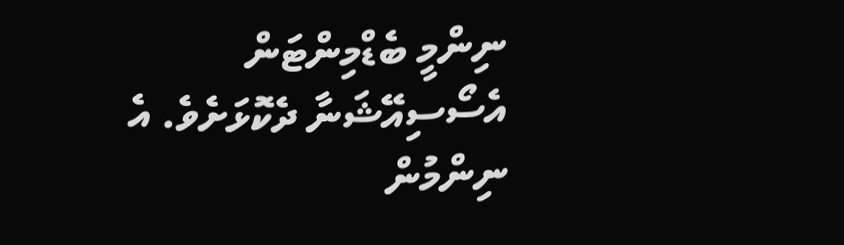ނިންމީ ބެޑްމިންޓަން އެސޯސިއޭޝަނާ ދެކޮޅަށެވެ. އެ ނިންމުން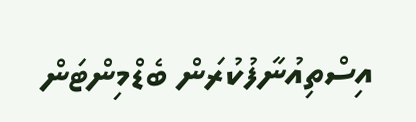އިސްތިއުނާފުކުރަން ބެޑްމިންޓަން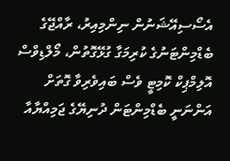އެސޯސިއޭޝަނުން ނިންމިއިރު، ރާއްޖޭގެ ބެޑްމިންޓަނުގެ ކުރިމަގާ ގުޅޭގޮތުން، މޯލްޑިވްސް އޮލިމްޕިކް ކޮމިޓީ ވެސް ބައިވެރިވާ ގޮތަށް އަންނަނީ ބެޑްމިންޓަން ދުނިޔޭގެ ޖަމިއްޔާއާ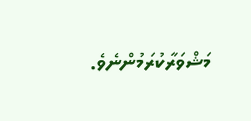މަޝްވަރާކުރަމުންނެވެ.